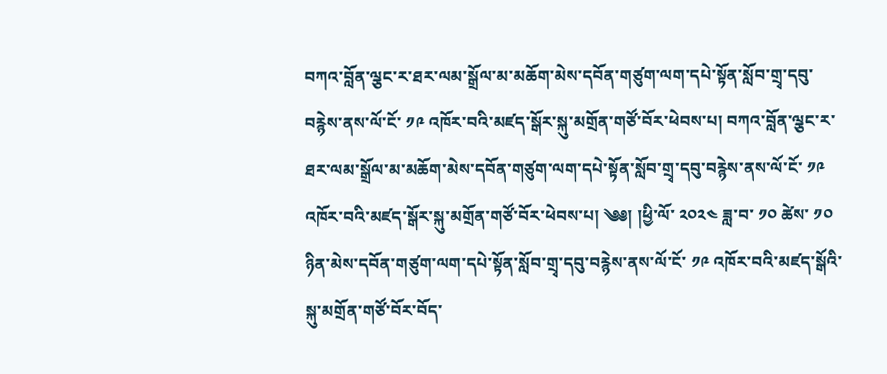བཀའ་བློན་ལྕང་ར་ཐར་ལམ་སྒྲོལ་མ་མཆོག་མེས་དབོན་གཙུག་ལག་དཔེ་སྟོན་སློབ་གྲྭ་དབུ་བརྙེས་ནས་ལོ་ངོ་ ༡༩ འཁོར་བའི་མཛད་སྒོར་སྐུ་མགྲོན་གཙོ་བོར་ཕེབས་པ། བཀའ་བློན་ལྕང་ར་ཐར་ལམ་སྒྲོལ་མ་མཆོག་མེས་དབོན་གཙུག་ལག་དཔེ་སྟོན་སློབ་གྲྭ་དབུ་བརྙེས་ནས་ལོ་ངོ་ ༡༩ འཁོར་བའི་མཛད་སྒོར་སྐུ་མགྲོན་གཙོ་བོར་ཕེབས་པ། ༄༅། །ཕྱི་ལོ་ ༢༠༢༤ ཟླ་བ་ ༡༠ ཚེས་ ༡༠ ཉིན་མེས་དབོན་གཙུག་ལག་དཔེ་སྟོན་སློབ་གྲྭ་དབུ་བརྙེས་ནས་ལོ་ངོ་ ༡༩ འཁོར་བའི་མཛད་སྒོའི་སྐུ་མགྲོན་གཙོ་བོར་བོད་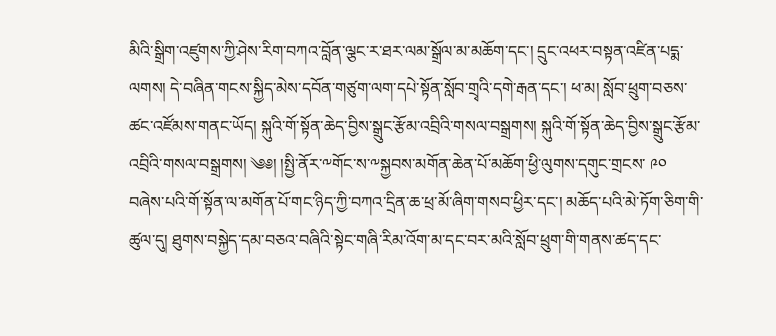མིའི་སྒྲིག་འཛུགས་ཀྱི་ཤེས་རིག་བཀའ་བློན་ལྕང་ར་ཐར་ལམ་སྒྲོལ་མ་མཆོག་དང་། དྲུང་འཕར་བསྟན་འཛིན་པདྨ་ལགས། དེ་བཞིན་གངས་སྐྱིད་མེས་དབོན་གཙུག་ལག་དཔེ་སྟོན་སློབ་གྲྭའི་དགེ་རྒན་དང་། ཕ་མ། སློབ་ཕྲུག་བཅས་ཚང་འཛོམས་གནང་ཡོད། སྐུའི་གོ་སྟོན་ཆེད་བྱིས་སྒྲུང་རྩོམ་འབྲིའི་གསལ་བསྒྲགས། སྐུའི་གོ་སྟོན་ཆེད་བྱིས་སྒྲུང་རྩོམ་འབྲིའི་གསལ་བསྒྲགས། ༄༅། །སྤྱི་ནོར་༸གོང་ས་༸སྐྱབས་མགོན་ཆེན་པོ་མཆོག་ཕྱི་ལུགས་དགུང་གྲངས་ ༩༠ བཞེས་པའི་གོ་སྟོན་ལ་མགོན་པོ་གང་ཉིད་ཀྱི་བཀའ་དྲིན་ཆ་ཕྲ་མོ་ཞིག་གསབ་ཕྱིར་དང་། མཆོད་པའི་མེ་ཏོག་ཅིག་གི་ཚུལ་དུ། ཐུགས་བསྐྱེད་དམ་བཅའ་བཞིའི་སྟེང་གཞི་རིམ་འོག་མ་དང་བར་མའི་སློབ་ཕྲུག་གི་གནས་ཚད་དང་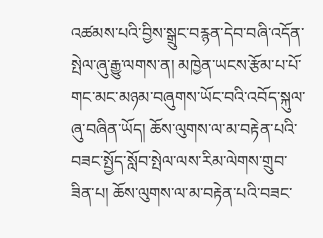འཚམས་པའི་བྱིས་སྒྲུང་བརྙན་དེབ་བཞི་འདོན་སྤེལ་ཞུ་རྒྱུ་ལགས་ན། མཁྱེན་ཡངས་རྩོམ་པ་པོ་གང་མང་མཉམ་བཞུགས་ཡོང་བའི་འབོད་སྐུལ་ཞུ་བཞིན་ཡོད། ཆོས་ལུགས་ལ་མ་བརྟེན་པའི་བཟང་སྤྱོད་སློབ་སྤེལ་ལས་རིམ་ལེགས་གྲུབ་ཟིན་པ། ཆོས་ལུགས་ལ་མ་བརྟེན་པའི་བཟང་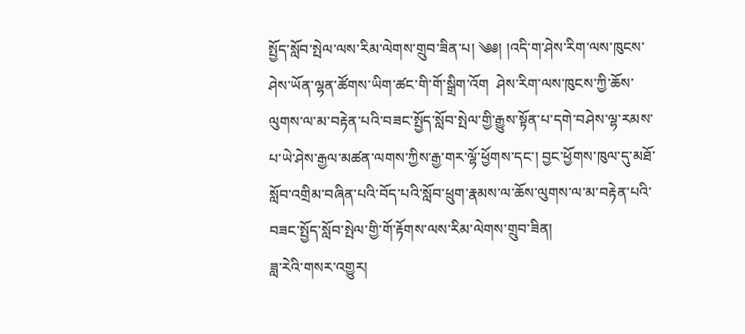སྤྱོད་སློབ་སྤེལ་ལས་རིམ་ལེགས་གྲུབ་ཟིན་པ། ༄༅། །འདི་ག་ཤེས་རིག་ལས་ཁུངས་ཤེས་ཡོན་ལྷན་ཚོགས་ཡིག་ཚང་གི་གོ་སྒྲིག་འོག  ཤེས་རིག་ལས་ཁུངས་ཀྱི་ཆོས་ལུགས་ལ་མ་བརྟེན་པའི་བཟང་སྤྱོད་སློབ་སྤེལ་གྱི་རྒྱུས་སྟོན་པ་དགེ་བཤེས་ལྷ་རམས་པ་ཡེ་ཤེས་རྒྱལ་མཚན་ལགས་ཀྱིས་རྒྱ་གར་ལྷོ་ཕྱོགས་དང་། བྱང་ཕྱོགས་ཁུལ་དུ་མཐོ་སློབ་འགྲིམ་བཞིན་པའི་བོད་པའི་སློབ་ཕྲུག་རྣམས་ལ་ཆོས་ལུགས་ལ་མ་བརྟེན་པའི་བཟང་སྤྱོད་སློབ་སྤེལ་གྱི་གོ་རྟོགས་ལས་རིམ་ལེགས་གྲུབ་ཟིན།
ཟླ་རེའི་གསར་འགྱུར།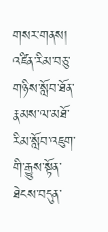གསར་གནས།
འཛིན་རིམ་བཅུ་གཉིས་སློབ་ཐོན་རྣམས་ལ་མཐོ་རིམ་སློབ་འཇུག་གི་རྒྱུས་སྟོན་ཐེངས་བདུན་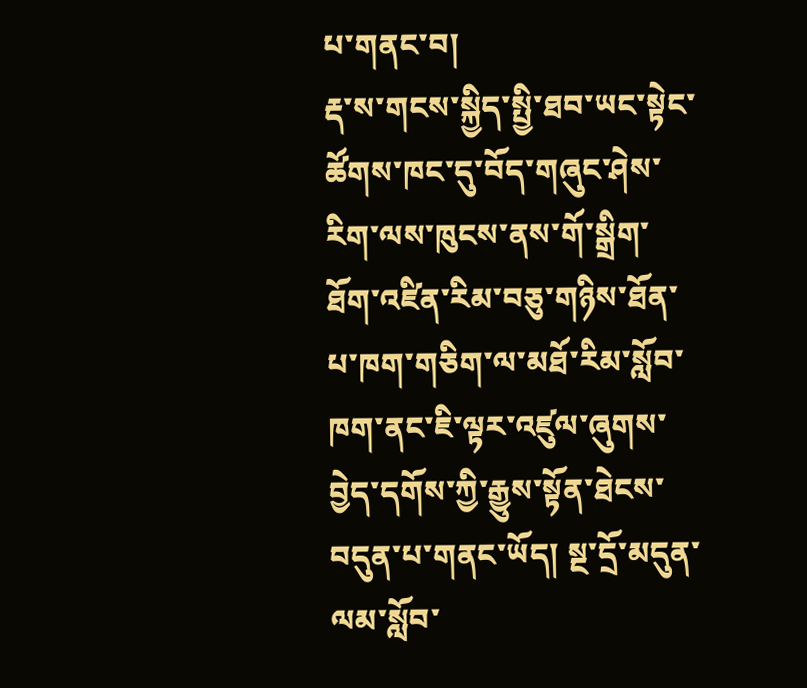པ་གནང་བ།
རྡ་ས་གངས་སྐྱིད་སྤྱི་ཐབ་ཡང་སྟེང་ཚོགས་ཁང་དུ་བོད་གཞུང་ཤེས་རིག་ལས་ཁུངས་ནས་གོ་སྒྲིག་ཐོག་འཛིན་རིམ་བཅུ་གཉིས་ཐོན་པ་ཁག་གཅིག་ལ་མཐོ་རིམ་སློབ་ཁག་ནང་ཇི་ལྟར་འཛུལ་ཞུགས་བྱེད་དགོས་ཀྱི་རྒྱུས་སྟོན་ཐེངས་བདུན་པ་གནང་ཡོད། སྔ་དྲོ་མདུན་ལམ་སློབ་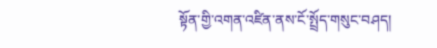སྟོན་གྱི་འགན་འཛིན་ནས་ངོ་སྤྲོད་གསུང་བཤད།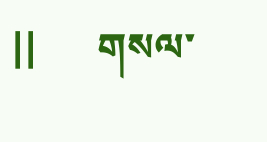||      གསལ་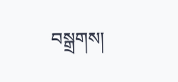བསྒྲགས།